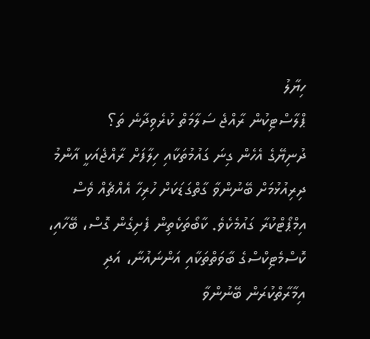ހިޔާލު
ޕްލާސްޓިކުން ރާއްޖެ ސަލާމަތް ކުރެވިދާނެ ތަ؟
ދުނިޔޭގެ އެހެން ގިނަ ގައުމުތަކާއި ހިލާފަށް ރާއްޖެއަކީ އާންމު ދިރިއުޅުމަށް ބޭނުންވާ ގާތްގަޑަކަށް ހުރިހާ އެއްޗެއް ވެސް އިމްޕޯޓްކުރާ ގައުމެކެވެ. ކާބޯތަކެތިން ފެށިގެން ގޮސް، ބޭހާއި، ކޮސްމެޓިކްސްގެ ބާވަތްތަކާއި އަންނައުނާ، އަދި އިމާރާތްކުރަން ބޭނުންވާ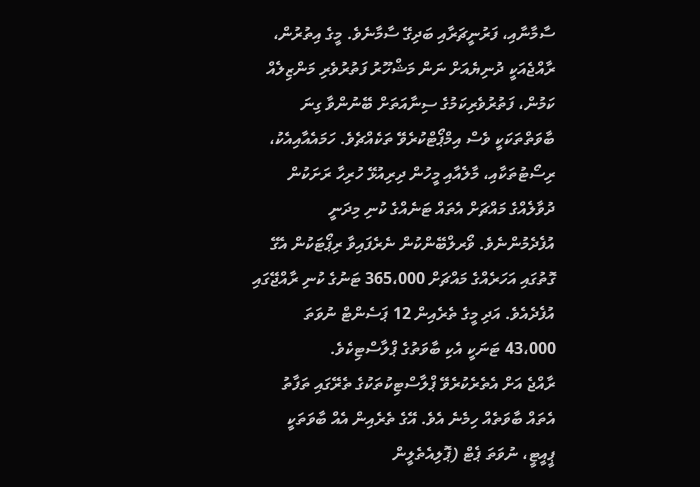ސާމާނާއި، ފަރުނީޗަރާއި ބަދިގޭ ސާމާނެވެ. މީގެ އިތުރުން، ރާއްޖެއަކީ ދުނިޔެއަށް ނަން މަޝްހޫރު ފަތުރުވެރި މަންޒިލެއް ކަމުން، ފަތުރުވެރިކަމުގެ ސިނާއަތަށް ބޭނުންވާ ގިނަ ބާވަތްތަކަކީ ވެސް އިމްޕޯޓްކުރެވޭ ތަކެއްޗެވެ. ހަމައެއާއިއެކު، ރިސޯޓުތަކާއި، މާލެއާއި މީހުން ދިރިއުޅޭ ހުރިހާ ރަށަކުން ދުވާލެއްގެ މައްޗަށް އެތައް ޓަނެއްގެ ކުނި މިދަނީ އުފެދެމުންނެވެ. ވޯރލްބޭންކުން ނެރެފައިވާ ރިޕޯޓަކުން އެގޭ ގޮތުގައި އަހަރެއްގެ މައްޗަށް 365،000 ޓަނުގެ ކުނި ރާއްޖޭގައި އުފެދެއެވެ. އަދި މީގެ ތެރެއިން 12 ޕަސެންޓް ނުވަތަ 43،000 ޓަނަކީ އެކި ބާވަތުގެ ޕްލާސްޓިކެވެ.
ރާއްޖެ އަށް އެތެރެކުރެވޭ ޕްލާސްޓިކުތަކުގެ ތެރޭގައި ތަފާތު އެތައް ބާވަތެއް ހިމެނެ އެވެ. އޭގެ ތެރެއިން އެއް ބާވަތަކީ ޕީއީޓީ، ނުވަތަ ޕެޓް (ޕޮލިއެތެލީން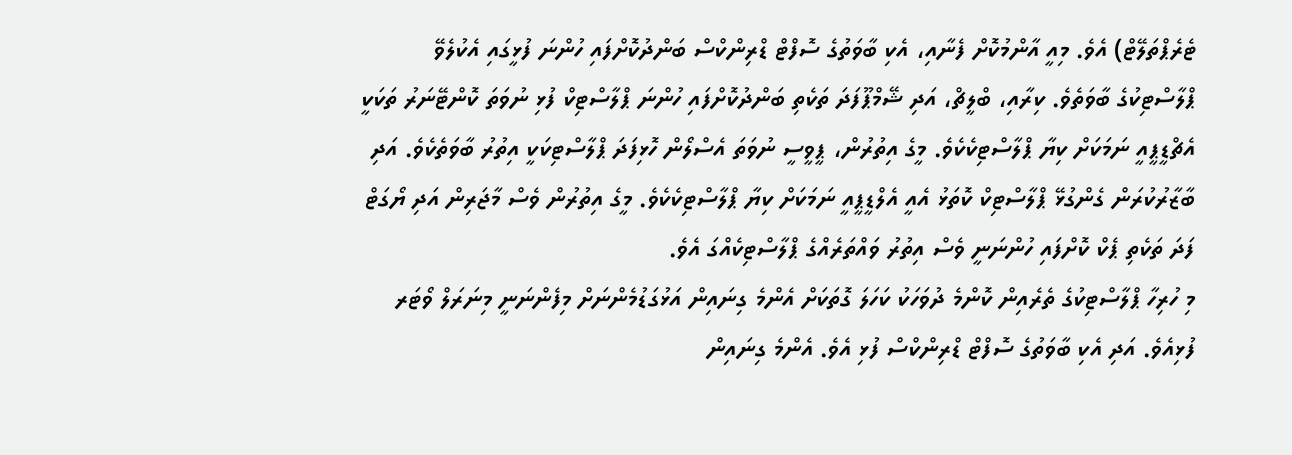ޓެރެޕްތަލޭޓް) އެވެ. މިއީ އާންމުކޮށް ފެނާއި، އެކި ބާވަތުގެ ސޮފްޓް ޑްރިންކްސް ބަންދުކޮށްފައި ހުންނަ ފުޅީގައި އެކުލެވޭ ޕްލާސްޓިކުގެ ބާވަތެވެ. ކިރާއި، ބްލީޗް، އަދި ޝޭމްޕޫފަދަ ތަކެތި ބަންދުކޮށްފައި ހުންނަ ޕްލާސްޓިކް ފުޅި ނުވަތަ ކޮންޓޭނަރު ތަކަކީ އެޗްޑީޕީއީ ނަމަކަށް ކިޔާ ޕްލާސްޓިކެކެވެ. މީގެ އިތުރުން، ޕީވީސީ ނުވަތަ އެސްލޯން ހޮޅިފަދަ ޕްލާސްޓިކަކީ އިތުރު ބާވަތެކެވެ. އަދި ބާޒާރުކުރަން ގެންގުޅޭ ޕްލާސްޓިކް ކޮތަޅު އެއީ އެލްޑީޕީއީ ނަމަކަށް ކިޔާ ޕްލާސްޓިކެކެވެ. މީގެ އިތުރުން ވެސް މާޖަރިން އަދި ޔޯގަޓް ފަދަ ތަކެތި ޕެކް ކޮށްފައި ހުންނަނީ ވެސް އިތުރު ވައްތަރެއްގެ ޕްލާސްޓިކެއްގަ އެވެ.
މި ހުރިހާ ޕްލާސްޓިކުގެ ތެރެއިން ކޮންމެ ދުވަހަކު ކަހަލަ ގޮތަކަށް އެންމެ ގިނައިން އަޅުގަޑުމެންނަށް މިފެންނަނީ މިނަރަލް ވޯޓަރ ފުޅިއެވެ. އަދި އެކި ބާވަތުގެ ސޮފްޓް ޑްރިންކްސް ފުޅި އެވެ. އެންމެ ގިނައިން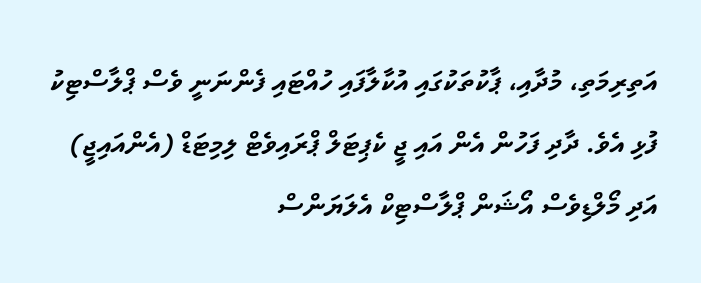އަތިރިމަތި، މުދާއި، ޕާކުތަކުގައި އުކާލާފައި ހުއްޓައި ފެންނަނީ ވެސް ޕްލާސްޓިކު ފުޅި އެވެ. ދާދި ފަހުން އެން އައި ޖީ ކެޕިޓަލް ޕްރައިވެޓް ލިމިޓަޑް (އެންއައިޖީ) އަދި މޯލްޑިވެސް އޯޝަން ޕްލާސްޓިކް އެލަޔަންސް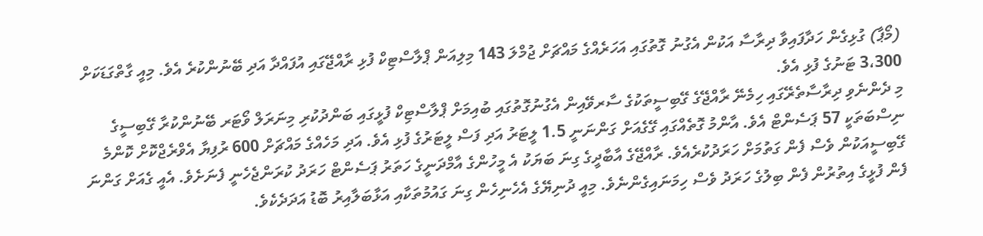(މޯޕާ) ގުޅިގެން ހަދާފައިވާ ދިރާސާ އަކުން އެގުނު ގޮތުގައި އަހަރެއްގެ މައްޗަށް ޖުމްލަ 143 މިލިއަން ޕްލާސްޓިކް ފުޅި ރާއްޖޭގައި އުފައްދާ އަދި ބޭނުންކުރެ އެވެ. މިއީ ގާތްގަޑަކަށް 3،300 ޓަނުގެ ފުޅި އެވެ.
މި ދެންނެވި ދިރާސާތެރޭގައި ހިމެނޭ ރާއްޖޭގެ ގޭބިސީތަކުގެ ސާރވޭއިން އެގުނުގޮތުގައި ބުއިމަށް ޕްލާސްޓިކް ފުޅީގައި ބަންދުކުރި މިނަރަލް ވޯޓަރ ބޭނުންކުރާ ގޭބިސީގެ ނިސްބަތަކީ 57 ޕަސެންޓް އެވެ. އާންމު ގޮތެއްގައި ގޭގެއަށް ގަންނަނީ 1.5 ލީޓަރު އަދި ފަސް ލީޓަރުގެ ފުޅި އެވެ. އަދި މަހެއްގެ މައްޗަށް 600 ރުފިޔާ އެވްރެޖްކޮށް ކޮންމެ ގޭބިސީއަކުން ވެސް ފެން ގަތުމަށް ހަރަދުކުރެއެވެ. ރާއްޖޭގެ އާބާދީގެ ގިނަ ބަޔަކު އެ މީހުންގެ އާމްދަނީގެ ހަތަރު ޕަސެންޓް ހަރަދު ކުރަންޖެހެނީ ފެނަށެވެ. އެއީ ގެއަށް ގަންނަ ފެން ފުޅީގެ އިތުރުން ފެން ބިލުގެ ހަރަދު ވެސް ހިމަނައިގެންނެވެ. މިއީ ދުނިޔޭގެ އެހެނިހެން ގިނަ ގައުމުތަކާއި އަޅާބަލާއިރު ބޮޑު އަދަދެކެވެ.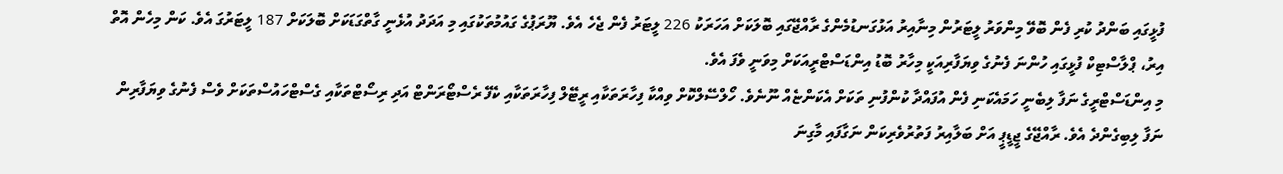ފުޅީގައި ބަންދު ކުރި ފެން ބޮވޭ މިންވަރު ލީޓަރުން މިނާއިރު އަޅުގަނޑުމެންގެ ރާއްޖޭގައި ބޮލަކަށް އަހަރަކު 226 ލީޓަރު ފެން ޖެހެ އެވެ. ޔޫރަޕުގެ ގައުމުތަކުގައި މި އަދަދު އުޅެނީ ގާތްގަޑަކަށް ބޮލަކަށް 187 ލީޓަރުގަ އެވެ. ކަން މިހެން އޮތް އިރު، ޕްލާސްޓިކް ފުޅީގައި ހުންނަ ފެނުގެ ވިޔަފާރިއަކީ މިހާރު ބޮޑު އިންޑަސްޓްރީއަކަށް މިވަނީ ވެފަ އެވެ.
މި އިންޑަސްޓްރީގެ ނަފާ ލިބެނީ ހަމައެކަނި ފެން އުފައްދާ ކުންފުނި ތަކަށް އެކަންޏެއް ނޫނެވެ. ހޯލްސޭލްކޮށް ވިއްކާ ފިހާރަތަކާއި ރީޓޭލް ފިހާރަތަކާއި ކެފޭ ރެސްޓޯރަންޓް އަދި ރިސޯޓްތަކާއި ގެސްޓްހައުސްތަކަށް ވެސް ފެނުގެ ވިޔަފާރިން ނަފާ ލިބިގެންދެ އެވެ. ރާއްޖޭގެ ޖީޑީޕީ އަށް ބަލާއިރު ފަތުރުވެރިކަން ނަގާފައި މާގިނަ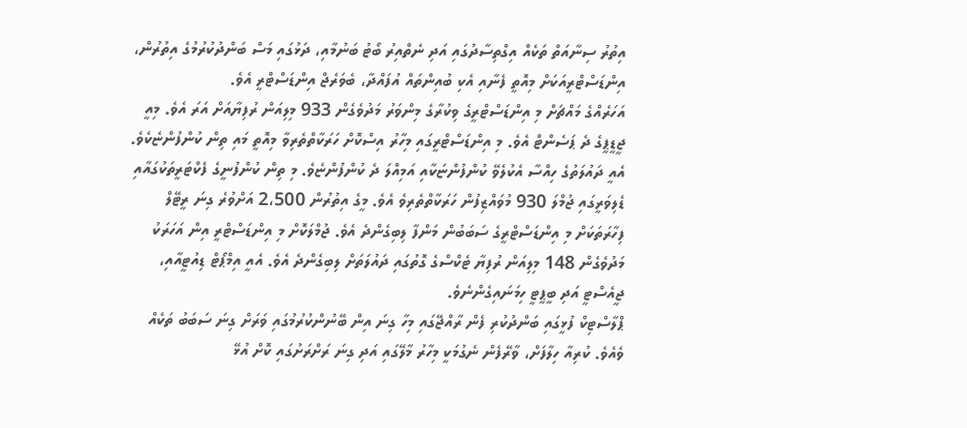އިތުރު ސިނާއަތް ތަކެއް އިގްތިސާދުގައި އަދި ނެތްއިރު ބޯޓު ބަނުމާއި، ދަޅުގައި މަސް ބަންދުކުރުމުގެ އިތުރުން، އިންޑަސްޓްރީއަކަށް މިއޮތީ ފެނާއި އެކި ބުއިންތައް އުފައްދާ، ބެވަރެޖް އިންޑަސްޓްރީ އެވެ.
އަހަރެއްގެ މައްޗަށް މި އިންޑަސްޓްރީގެ ވިކުރާގެ މިންވަރު މަދުވެގެން 933 މިލިއަން ރުފިޔާއަށް އަރަ އެވެ. މިއީ ޖީޑީޕީގެ ދެ ޕަސެންޓް އެވެ. މި އިންޑަސްޓްރީގައި މިހާރު އިސްކޮށް ހަރަކާތްތެރިވާ މިއޮތީ މައި ތިން ކުންފުންޏެކެވެ. އެއީ ދައުލަތުގެ ހިއްސާ އެކުލެވޭ ކުންފުންޏަކާއި އަމިއްލަ ދެ ކުންފުންޏެވެ. މި ތިން ކުންފުނީގެ ފެކްޓަރީތަކުގައާއި ޑެލިވަރީގައި ޖުމްލަ 930 މުވައްޒިފުން ހަރަކާތްތެރިވެ އެވެ. މީގެ އިތުރުން 2،500 އަށްވުރެ ގިނަ ރީޓޭލް ފިހާރަތަކަށް މި އިންޑަސްޓްރީގެ ސަބަބުން މަންފާ ލިބިގެންދެ އެވެ. ޖުމްލަކޮށް މި އިންޑަސްޓްރީ އިން އަހަރަކު މަދުވެގެން 148 މިލިއަން ރުފިޔާ ޓެކްސްގެ ގޮތުގައި ދައުލަތަށް ލިބިގެންދެ އެވެ. އެއީ އިމްޕޯޓް ޑިއުޓީއާއި، ޖީއެސްޓީ އަދި ބީޕީޓީ ހިމަނައިގެންނެވެ.
ޕްލާސްޓިކް ފުޅީގައި ބަންދުކުރި ފެން ރާއްޖޭގައި މިހާ ގިނަ އިން ބޭނުންކުރުމުގައި ވަރަށް ގިނަ ސަބަބު ތަކެއް ވެއެވެ. ކުރިއާ ހިލާފަށް، ވާރޭފެން ނެގުމަކީ މިހާރު މާލޭގައި އަދި ގިނަ ރަށްރަށުގައި ކޮށް އުޅޭ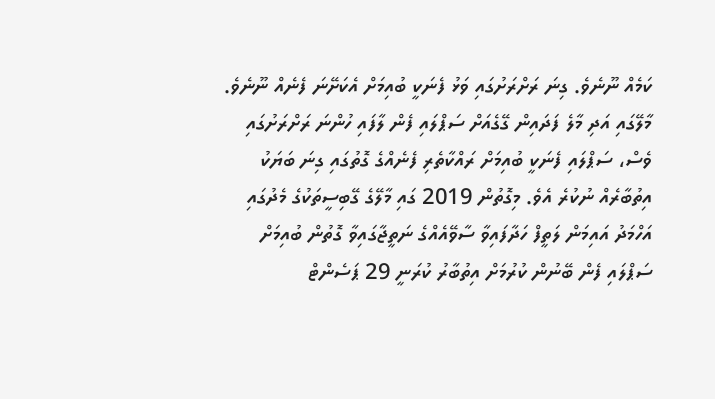ކަމެއް ނޫނެވެ. ގިނަ ރަށްރަށުގައި ވަޅު ފެނަކީ ބުއިމަށް އެކަށޭނަ ފެނެއް ނޫނެވެ. މާލޭގައި އަދި މާލެ ފަދައިން ގޭގެއަށް ސަޕްލައި ފެން ލާފައި ހުންނަ ރަށްރަށުގައި ވެސް، ސަޕްލައި ފެނަކީ ބުއިމަށް ރައްކާތެރި ފެނެއްގެ ގޮތުގައި ގިނަ ބަޔަކު އިތުބާރެއް ނުކުރެ އެވެ. މިގޮތުން 2019 ގައި މާލޭގެ ގޭބިސީތަކުގެ މެދުގައި އަހްމަދު އައިމަން ލަތީފް ހަދާފައިވާ ސާވޭއެއްގެ ނަތީޖާގައިވާ ގޮތުން ބުއިމަށް ސަޕްލައި ފެން ބޭނުން ކުރުމަށް އިތުބާރު ކުރަނީ 29 ޕަސެންޓް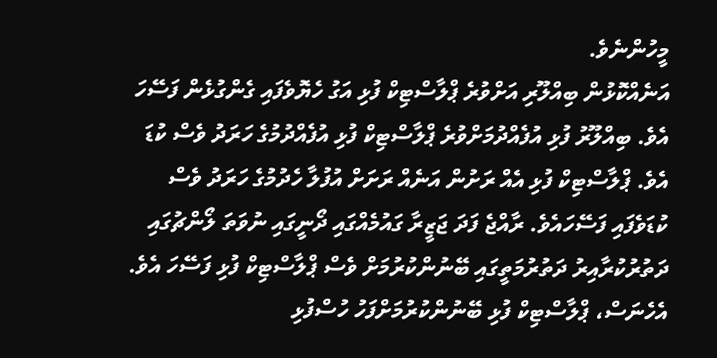މީހުންނެވެ.
އަނެއްކޮޅުން ބިއްލޫރި އަށްވުރެ ޕްލާސްޓިކް ފުޅި އަގު ހެޔޮވެފައި ގެންގުޅެން ފަސޭހަ އެވެ. ބިއްލޫރު ފުޅި އުފެއްދުމަށްވުރެ ޕްލާސްޓިކް ފުޅި އުފެއްދުމުގެ ހަރަދު ވެސް ކުޑަ އެވެ. ޕްލާސްޓިކް ފުޅި އެއް ރަށުން އަނެއް ރަށަށް އުފުލާ ހެދުމުގެ ހަރަދު ވެސް ކުޑަވެފައި ފަސޭހައެވެ. ރާއްޖެ ފަދަ ޖަޒީރާ ގައުމެއްގައި ދޯނީގައި ނުވަތަ ލޯންޗުގައި ދަތުރުކުރާއިރު ދަތުރުމަތީގައި ބޭނުންކުރުމަށް ވެސް ޕްލާސްޓިކް ފުޅި ފަސޭހަ އެވެ. އެހެނަސް، ޕްލާސްޓިކް ފުޅި ބޭނުންކުރުމަށްފަހު ހުސްފުޅި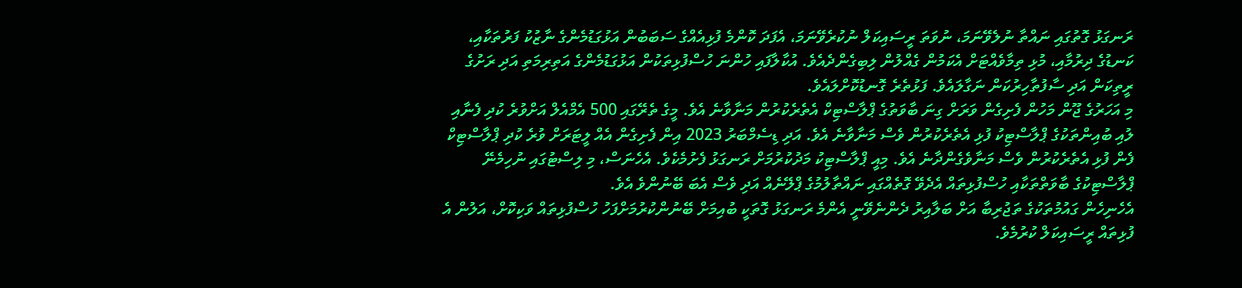ރަނގަޅު ގޮތުގައި ނައްތާ ނުލެވޭނަމަ، ނުވަތަ ރީސައިކަލް ނުކުރެވޭނަމަ، އެފަދަ ކޮންމެ ފުޅިއެއްގެ ސަބަބުން އަޅުގަޑުމެންގެ ނާޒުކު ފަރުތަކާއި، ކަނޑުގެ ދިރުމާއި، މުޅި ތިމާވެއްޓަށް އެކަމުން ގެއްލުން ލިބިގެންދެއެވެ. އުކާލާފައި ހުންނަ ހުސްފުޅިތަކުން އަޅުގަޑުމެންގެ އަތިރިމަތި އަދި ރަށުގެ ރީތިކަން އަދި ސާފުތާހިރުކަން ނަގާލައެވެ. ފަޅުތެރެ ގޮނޑުކޮށްލައެވެ.
މި އަހަރުގެ ޖޫން މަހުން ފެށިގެން ވަރަށް ގިނަ ބާވަތުގެ ޕްލާސްޓިކް އެތެރެކުރުން މަނާވާނެ އެވެ. މީގެ ތެރޭގައި 500 އެމްއެލް އަށްވުރެ ކުދި ފެނާއި ލުއި ބުއިންތަކުގެ ޕްލާސްޓިކު ފުޅި އެތެރެކުރުން ވެސް މަނާވާނެ އެވެ. އަދި ޑިސެމްބަރު 2023 އިން ފެށިގެން އެއް ލީޓަރަށް ވުރެ ކުދި ޕްލާސްޓިކް ފެން ފުޅި އެތެރެކުރުން ވެސް މަނާވެގެންދާނެ އެވެ. މިއީ ޕްލާސްޓިކު މަދުކުރުމަށް ރަނގަޅު ފެށުމެކެވެ. އެހެނަސް، މި ލިސްޓުގައި ނުހިމެނޭ ޕްލާސްޓިކުގެ ބާވަތްތަކާއި ހުސްފުޅިތައް އެދެވޭ ގޮތެއްގައި ނައްތާލުމުގެ ޕްލޭނެއް އަދި ވެސް އެބަ ބޭނުންވެ އެވެ.
އެހެނިހެން ގައުމުތަކުގެ ތަޖުރިބާ އަށް ބަލާއިރު ދެންނެވޭނީ އެންމެ ރަނގަޅު ގޮތަކީ ބުއިމަށް ބޭނުންކުރުމަށްފަހު ހުސްފުޅިތައް ވަކިކޮށް، އަލުން އެ ފުޅިތައް ރީސައިކަލް ކުރުމެވެ.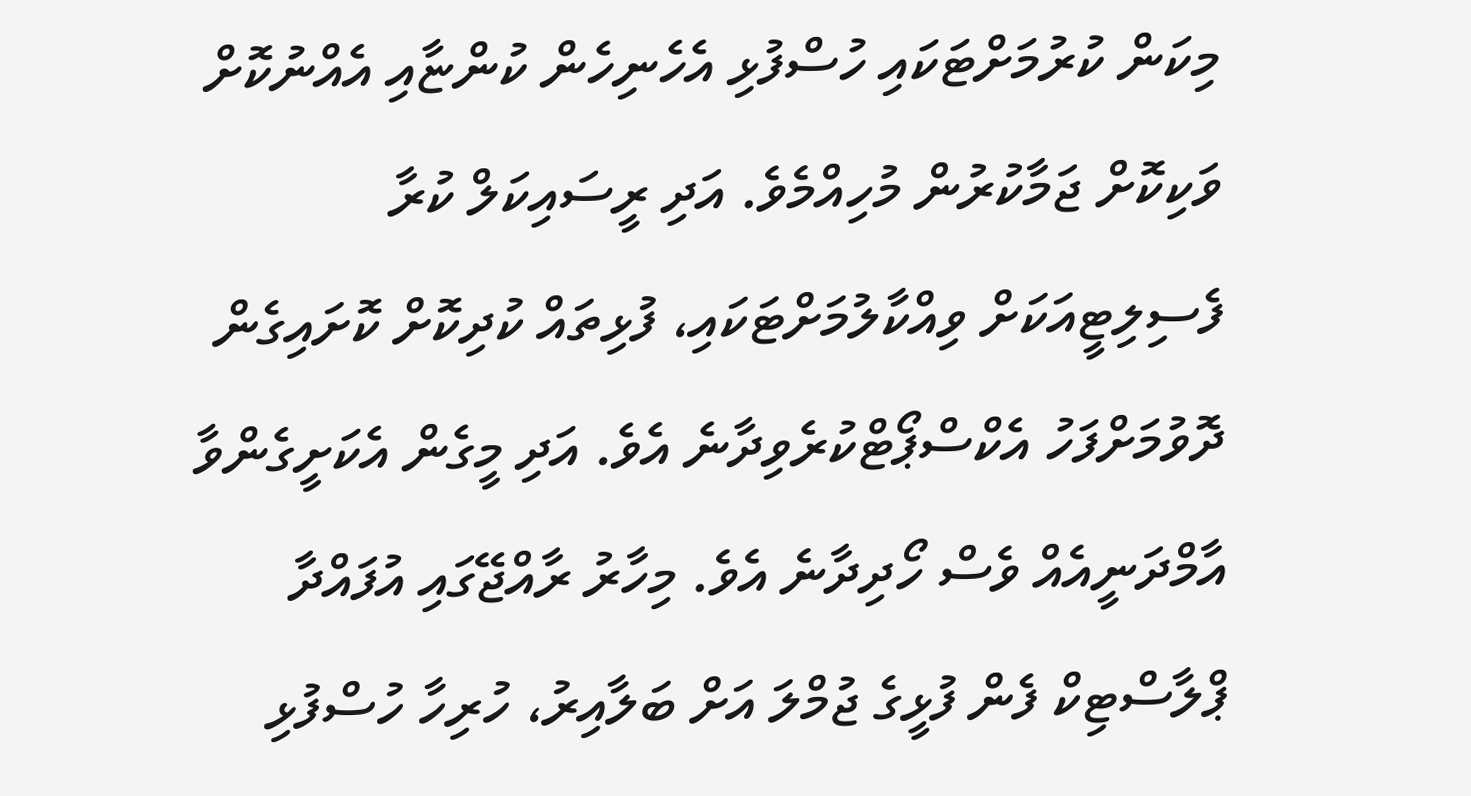މިކަން ކުރުމަށްޓަކައި ހުސްފުޅި އެހެނިހެން ކުންޏާއި އެއްނުކޮށް ވަކިކޮށް ޖަމާކުރުން މުހިއްމެވެ. އަދި ރީސައިކަލް ކުރާ ފެސިލިޓީއަކަށް ވިއްކާލުމަށްޓަކައި، ފުޅިތައް ކުދިކޮށް ކޮށައިގެން ދޮވުމަށްފަހު އެކްސްޕޯޓްކުރެވިދާނެ އެވެ. އަދި މީގެން އެކަށީގެންވާ އާމްދަނީއެއް ވެސް ހޯދިދާނެ އެވެ. މިހާރު ރާއްޖޭގައި އުފައްދާ ޕްލާސްޓިކް ފެން ފުޅީގެ ޖުމްލަ އަށް ބަލާއިރު، ހުރިހާ ހުސްފުޅި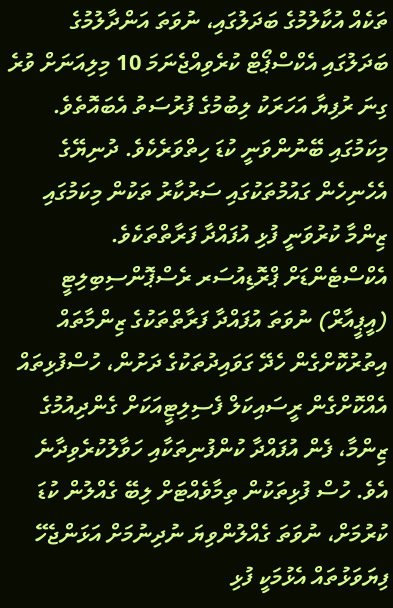ތަކެއް އުކާލުމުގެ ބަދަލުގައި، ނުވަތަ އަންދާލުމުގެ ބަދަލުގައި އެކްސްޕޯޓް ކުރެވިއްޖެނަމަ 10 މިލިއަނަށް ވުރެ ގިނަ ރުފިޔާ އަހަރަކު ލިބުމުގެ ފުރުސަތު އެބައޮތެވެ.
މިކަމުގައި ބޭނުންވަނީ ކުޑަ ހިތްވަރެކެވެ. ދުނިޔޭގެ އެހެނިހެން ގައުމުތަކުގައި ސަރުކާރު ތަކުން މިކަމުގައި ޒިންމާ ކުރުވަނީ ފުޅި އުފައްދާ ފަރާތްތަކެވެ. އެކްސްޓެންޑަށް ޕްރޮޑިއުސަރ ރެސްޕޮންސިބިލިޓީ (އީޕީއާރް) ނުވަތަ އުފައްދާ ފަރާތްތަކުގެ ޒިންމާތައް އިތުރުކޮށްގެން ހެދޭ ގަވައިދުތަކުގެ ދަށުން، ހުސްފުޅިތައް އެއްކޮށްގެން ރީސައިކަލް ފެސިލިޓީއަކަށް ގެންދިއުމުގެ ޒިންމާ، ފެން އުފައްދާ ކުންފުނިތަކާއި ހަވާލުކުރެވިދާނެ އެވެ. ހުސް ފުޅިތަކުން ތިމާވެއްޓަށް ލިބޭ ގެއްލުން ކުޑަ ކުރުމަށް، ނުވަތަ ގެއްލުންވިޔަ ނުދިނުމަށް އަޅަންޖެހޭ ފިޔަވަޅުތައް އެޅުމަކީ ފުޅި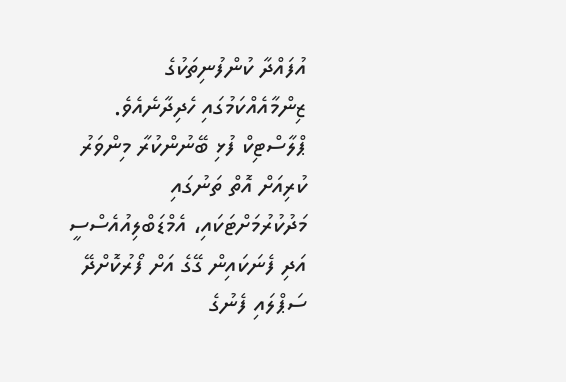އުފައްދާ ކުންފުނިތަކުގެ ޒިންމާއެއްކަމުގައި ހެދިދާނެއެވެ.
ޕްލާސްޓިކް ފުޅި ބޭނުންކުރާ މިންވަރު ކުރިއަށް އޮތް ތަނުގައި މަދުކުރުމަށްޓަކައި، އެމްޑަބްލިއުއެސްސީ އަދި ފެނަކައިން ގޭގެ އަށް ފޯރުކޮށްދޭ ސަޕްލައި ފެނުގެ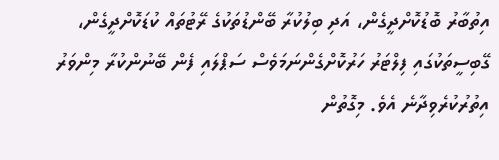އިތުބާރު ބޮޑުކޮށްދީގެން، އަދި ބިލުކުރާ ބޭންޑުތަކުގެ ރޭޓުތައް ކުޑަކޮށްދީގެން، ގޭބިސީތަކުގައި ފިލްޓަރު ހަރުކޮށްގެންނަމަވެސް ސަޕްލައި ފެން ބޭނުންކުރާ މިންވަރު އިތުރުކުރެވިދާނެ އެވެ. މިގޮތުން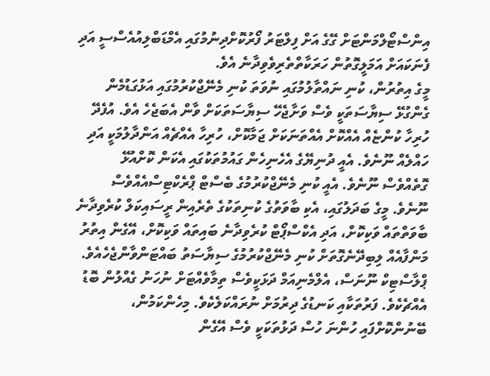އިންސްޓޯލްމަންޓަށް ގޭގެ އަށް ފިލްޓަރު ފޯރުކޮށްދިނުމުގައި އެމްޑަބްލިއުއެސްސީ އަދި ފެނަކައަށް އަމަލީގޮތުން ހަރަކާތްތެރިވެވިދާނެ އެވެ.
މީގެ އިތުރުން، ކުނި ނައްތާލުމުގައި ނުވަތަ ކުނި މެނޭޖްކުރުމުގައި އަޅުގަޑުމެން ގެންގުޅޭ ސިޔާސަތަކީ ވެސް ވަށާޖެހޭ ސިޔާސަތަކަށް ވާން އެބަޖެހެ އެވެ. އުފެދޭ ހުރިހާ ކުންޏެއް އެއްކޮށް އެއްތަނަކަށް ޖަމާކޮށް، ހުރިހާ އެއްޗެއް އަންދާލުމަކީ އަދި ހައްލެއް ނޫނެވެ. އެއީ ދުނިޔޭގެ އެހެނިހެން ގައުމުތަކުގައި އެކަން ކޮށްއުޅޭ ގޮތެއްވެސް ނޫނެވެ. އެއީ ކުނި މެނޭޖްކުރުމުގެ ބެސްޓް ޕްރެކްޓިސްއެއްވެސް ނޫނެވެ. މީގެ ބަދަލުގައި، އެކި ބާވަތުގެ ކުނިތަކުގެ ތެރެއިން ރީސައިކަލް ކުރެވިދާނެ ބާވަތްތައް ވަކިކޮށް، އަދި އެކްސްޕޯޓް ކުރެވިދާނެ ބައިތައް ވަކިކޮށް، އޭގެން އިތުރު މަންފާއެއް ލިބިދޭނެގޮތަށް ކުނި މެނޭޖްކުރުމުގެ ސިޔާސަތު ބައްޓަންވާންޖެހެއެވެ. ޕްލާސްޓިކް ނޫނަސް، އެލްމެނިއަމް ދަޅަކީވެސް ތިމާވެއްޓަށް ނުހަނު ގެއްލުން ބޮޑު އެއްޗެކެވެ. ފަރުތަކާއި ކަނޑުގެ ދިރުމަށް ނުރައްކަލެކެވެ. މިހެންކަމުން، ބޭނުންކޮށްފައި ހުންނަ ހުސް ދަޅުތަކަކީ ވެސް އޭގެން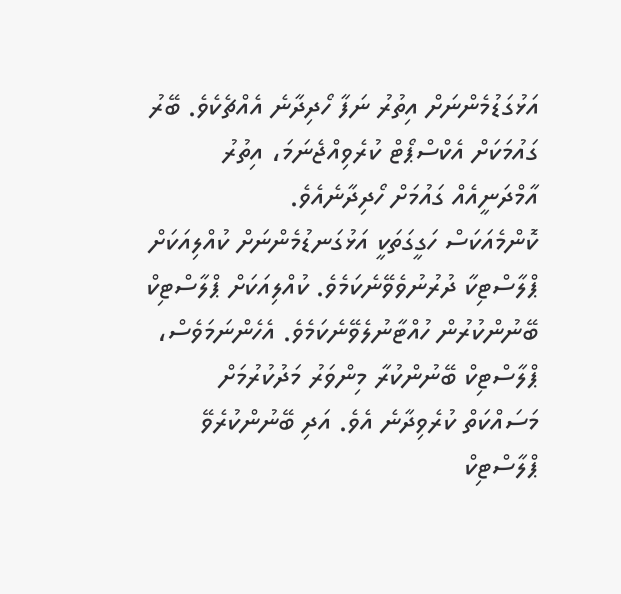އަޅުގަޑުމެންނަށް އިތުރު ނަފާ ހޯދިދާނެ އެއްޗެކެވެ. ބޭރު ގައުމަކަށް އެކްސްޕޯޓް ކުރެވިއްޖެނަމަ، އިތުރު އާމްދަނީއެއް ގައުމަށް ހޯދިދާނެއެވެ.
ކޮންމެއަކަސް ހަގީގަތަކީ އަޅުގަނޑުމެންނަށް ކުއްލިއަކަށް ޕްލާސްޓިކާ ދުރުނުވެވޭނެކަމެވެ. ކުއްލިއަކަށް ޕްލާސްޓިކް ބޭނުންކުރުން ހުއްޓާނުލެވޭނެކަމެވެ. އެހެންނަމަވެސް، ޕްލާސްޓިކް ބޭނުންކުރާ މިންވަރު މަދުކުރުމަށް މަސައްކަތް ކުރެވިދާނެ އެވެ. އަދި ބޭނުންކުރެވޭ ޕްލާސްޓިކް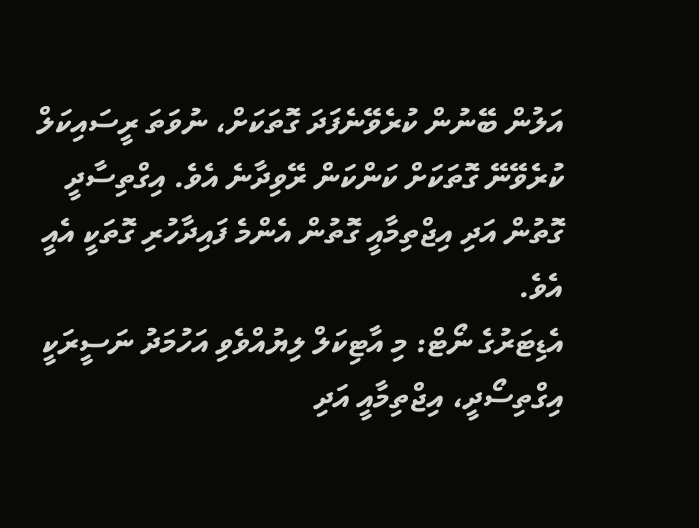އަލުން ބޭނުން ކުރެވޭނެފަދަ ގޮތަކަށް، ނުވަތަ ރީސައިކަލް ކުރެވޭނޭ ގޮތަކަށް ކަންކަން ރޭވިދާނެ އެވެ. އިގްތިސާދީ ގޮތުން އަދި އިޖްތިމާއީ ގޮތުން އެންމެ ފައިދާހުރި ގޮތަކީ އެއީ އެވެ.
އެޑިޓަރުގެ ނޯޓް: މި އާޓިކަލް ލިޔުއްވެވި އަހުމަދު ނަސީރަކީ އިގްތިސޯދީ، އިޖްތިމާއީ އަދި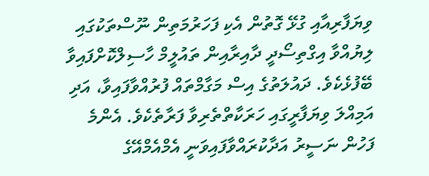ވިޔަފާރިއާއި ގުޅޭ ގޮތުން އެކި ފަހަރުމަތިން ނޫސްތަކުގައި ލިޔުއްވާ އިގްތިސޯދީ ދާއިރާއިން ތައުލީމް ހާސިލްކޮށްފައިވާ ބޭފުޅެކެވެ. ދައުލަތުގެ އިސް މަގާމްތައް ފުރުއްވާފައިވާ، އަދި އަމިއްލަ ވިޔަފާރީގައި ހަރަކާތްތެރިވާ ފަރާތެކެވެ. އެންމެ ފަހުން ނަސީރު އަދާކުރައްވާފައިވަނީ އެމްއެމްއޭގެ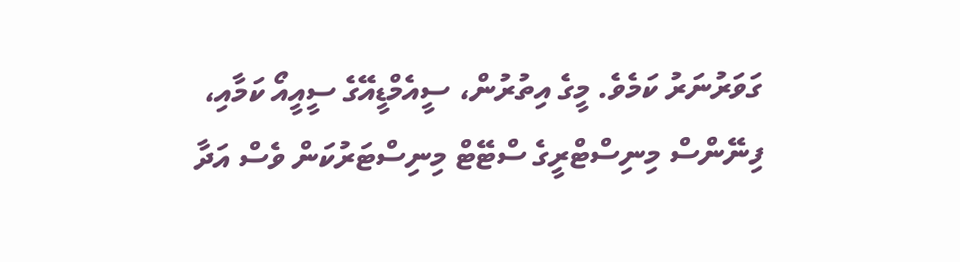ގަވަރުނަރު ކަމެވެ. މީގެ އިތުރުން، ސީއެމްޑީއޭގެ ސީއީއޯ ކަމާއި، ފިނޭންސް މިނިސްޓްރީގެ ސްޓޭޓް މިނިސްޓަރުކަން ވެސް އަދާ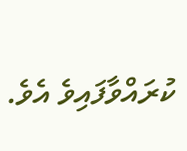ކުރައްވާފައިވެ އެވެ.